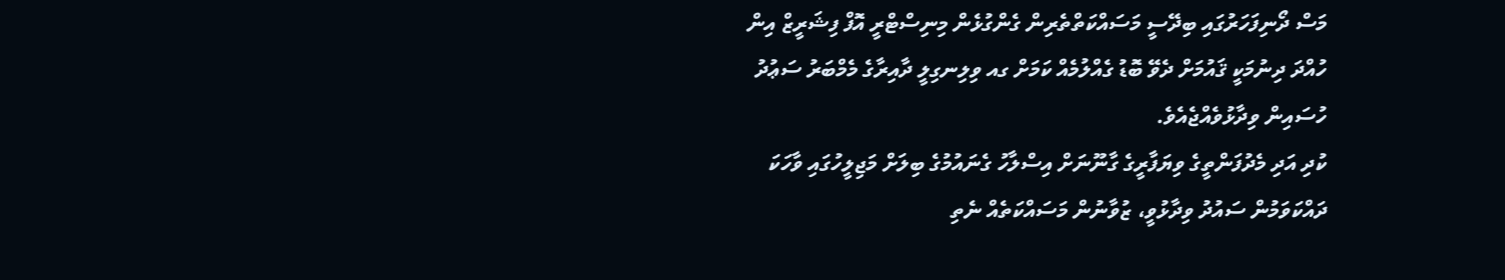މަސް ދޯނިފަހަރުގައި ބިދޭސީ މަސައްކަތްތެރިން ގެންގުޅެން މިނިސްޓްރީ އޮފް ފިޝަރީޒް އިން ހުއްދަ ދިނުމަކީ ޤައުމަށް ދެވޭ ބޮޑު ގެއްލުމެއް ކަމަށް ގއ ވިލިނގިލީ ދާއިރާގެ މެމްބަރު ސަޢުދު ހުސައިން ވިދާޅުވެއްޖެއެވެ.
ކުދި އަދި މެދުފަންތީގެ ވިޔަފާރީގެ ގާނޫނަށް އިސްލާހު ގެނައުމުގެ ބިލަށް މަޖިލީހުގައި ވާހަކަ ދައްކަވަމުން ސައުދު ވިދާޅުވީ، ޒުވާނުން މަސައްކަތެއް ނެތި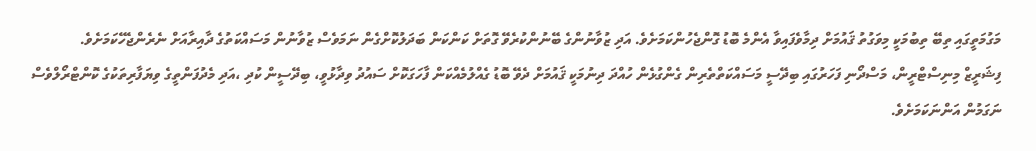މަގުމަތީގައި ތިބޭ ތިބުމަކީ މިވަގުތު ޤައުމަށް ދިމާވެފައިވާ އެންމެ ބޮޑު ގޮންޖެހުންކަމަށެވެ. އަދި ޒުވާނުންގެ ބޭނުންކުރެވޭ ގޮތަށް ކަންކަން ބަދަލުކޮށްގެން ނަމަވެސް ޒުވާނުން މަސައްކަތުގެ ދާއިރާއަށް ނެރެންޖެހޭކަމަށެވެ.
ފިޝަރީޒް މިނިސްޓްރީން، މަސްދޯނި ފަހަރުގައި ބިދޭސީ މަސައްކަތްތެރިން ގެންގުޅެން ހުއްދަ ދިނުމަކީ ޤައުމަށް ދެވޭ ބޮޑު ގެއްލުމެއްކަން ފާހަގަކޮށް ސައުދު ވިދާޅުވީ، ބިދޭސީން ކުދި ،އަދި މެދުފަންތީގެ ވިޔަފާރިތަކުގެ ކޮންޓްރޯލްވެސް ނަގަމުން އަންނަކަމަށެވެ.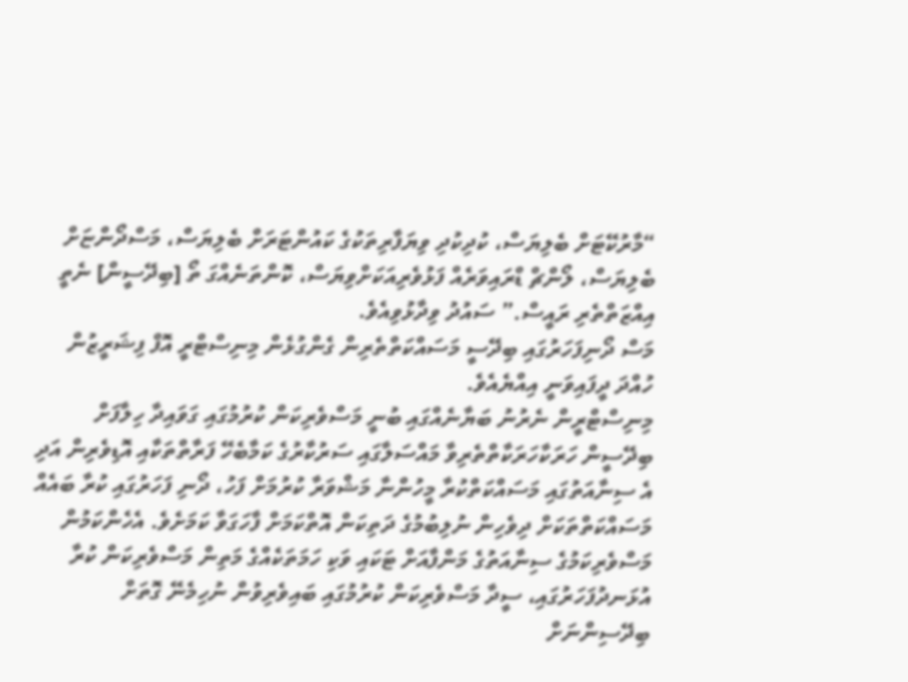“މާރުކޭޓަށް ބެލިޔަސް، ކުދިކުދި ވިޔަފާރިތަކުގެ ކައުންޓަރަށް ބެލިޔަސް، މަސްދޯންޏަށް ބެލިޔަސް، ލޯންޗް ޑްރައިވަރެއް ފަޅުވެރިއަކަށްވިޔަސް، ކޮންތަނެއްގަ ތޯ [ބިދޭސީން] ނެތީ އިއްޒަތްތެރި ރައީސް.” ސައުދު ވިދާޅުވިއެވެ.
މަސް ދޯނިފަހަރުގައި ބިދޭސީ މަސައްކަތްތެރިން ގެންގުޅެން މިނިސްޓްރީ އޮފް ފިޝަރީޒުން ހުއްދަ ދީފައިވަނީ އިއްޔެއެވެ.
މިނިސްޓްރީން ނެރުނު ބަޔާނެއްގައި ބުނީ މަސްވެރިކަން ކުރުމުގައި ގަވައިދާ ހިލާފަށް ބިދޭސީން ހަރަކާހަރަކާތްތެރިވާ މައްސަލާގައި ސަރުކާރުގެ ކަމާބެހޭ ފަރާތްތަކާއި އޮޑިވެރިން އަދި އެ ސިނާއަތުގައި މަސައްކަތްކުރާ މީހުންނާ މަޝްވަރާ ކުރުމަށް ފަހު، ދޯނި ފަހަރުގައި ކުރާ ބައެއް މަސައްކަތްތަކަށް ދިވެހިން ނުލިބުމުގެ ދަތިކަން އޮތްކަމަށް ފާހަގަވާ ކަމަށެވެ. އެހެންކަމުން މަސްވެރިކަމުގެ ސިނާއަތުގެ މަންފާއަށް ޓަކައި ވަކި ހަމަތަކެއްގެ މަތިން މަސްވެރިކަން ކުރާ އުޅަނދުފަހަރުގައި، ސީދާ މަސްވެރިކަން ކުރުމުގައި ބައިވެރިވުން ނުހިމެނޭ ގޮތަށް ބިދޭސިންނަށް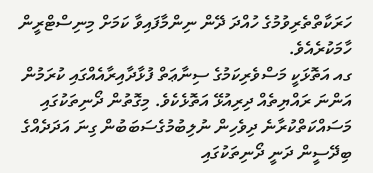ހަރަކާތްތެރިވުމުގެ ހުއްދަ ދޭން ނިންމާފައިވާ ކަމަށް މިނިސްޓްރީން ހާމަކުރެއެވެ.
ގއ އަތޮޅަކީ މަސްވެރިކަމުގެ ސިނާޢަތް ފުޅާދާއިރާއެއްގައި ކުރަމުން އަންނަ ރައްޔިތެއް ދިރިއުޅޭ އަތޮޅެކެވެ. މިގޮތުން ދޯނިތަކުގައި މަސައްކަތްކުރާނެ ދިވެހިން ނުލިބުމުގެސަބަބުން ގިނަ އަދަދެއްގެ ބިދޭސީން ދަނީ ދޯނިތަކުގައި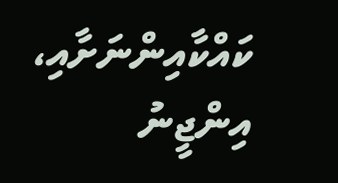ކައްކާއިންނަށާއި، އިންޖީނު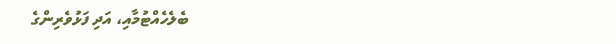ބެލެހެއްޓުމާއި، އަދި ފަޅުވެރިންގެ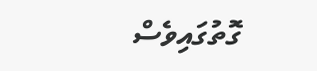ގޮތުގައިވެސް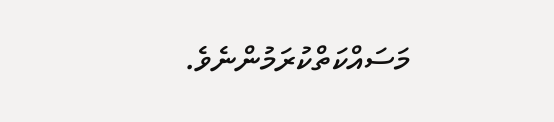މަސައްކަތްކުރަމުންނެވެ.